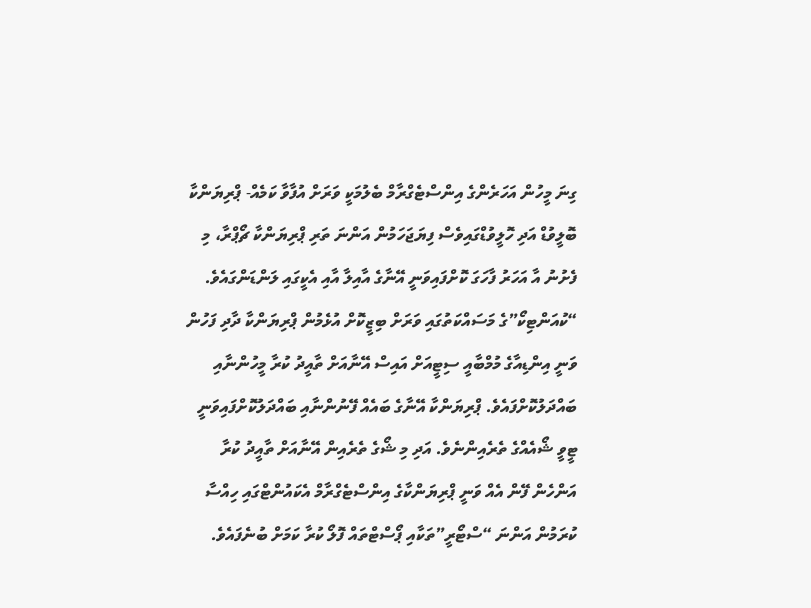ގިނަ މީހުން އަހަރެންގެ އިންސްޓެގްރާމް ބެލުމަކީ ވަރަށް އުފާވާ ކަމެއް- ޕްރިޔަންކާ
ބޮލީވުޑް އަދި ހޮލީވުޑްގައިވެސް ފިޔަޖަހަމުން އަންނަ ތަރި ޕްރިޔަންކާ ޗޯޕްރާ، މި ފެށުނު އާ އަހަރު ފާހަގަ ކޮށްފައިވަނީ އޭނާގެ އާއިލާ އާއި އެކީގައި ލަންޑަންގައެވެ.
“ކުއަންޓިކޯ”ގެ މަސައްކަތުގައި ވަރަށް ބިޒީކޮށް އުޅެމުން ޕްރިޔަންކާ ދާދި ފަހުން ވަނީ އިންޑިއާގެ މުމްބާއީ ސިޓީއަށް އައިސް އޭނާއަށް ތާއީދު ކުރާ މީހުންނާއި ބައްދަލުކޮށްފައެވެ. ޕްރިޔަންކާ އޭނާގެ ބައެއް ފޭނުންނާއި ބައްދަލުކޮށްފައިވަނީ ޓީވީ ޝޯއެއްގެ ތެރެއިންނެވެ. އަދި މި ޝޯގެ ތެރެއިން އޭނާއަށް ތާއީދު ކުރާ އަންހެން ފޭން އެއް ވަނީ ޕްރިޔަންކާގެ އިންސްޓެގްރާމް އެކައުންޓްގައި ހިއްސާ ކުރަމުން އަންނަ “ސްޓޯރީ”ތަކާއި ޕޯސްޓްތައް ފޮލޯ ކުރާ ކަމަށް ބުނެފައެވެ.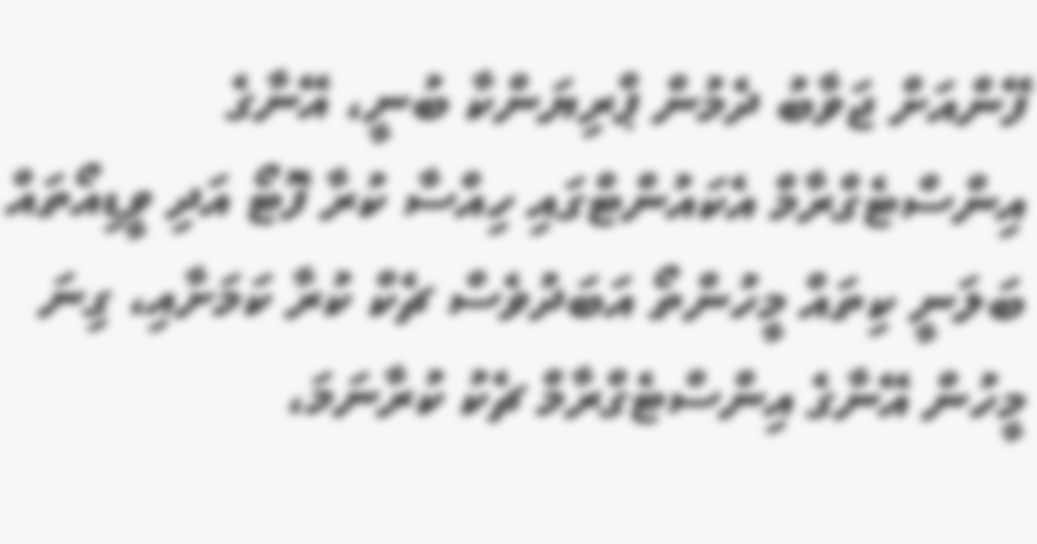ފޭންއަށް ޖަވާބު ދެމުން ޕްރިޔަންކާ ބުނީ، އޭނާގެ އިންސްޓެގްރާމް އެކައުންޓްގައި ހިއްސާ ކުރާ ފޮޓޯ އަދި ވީޑިއޯތައް ބަލަނީ ކިތައް މީހުންތޯ އަބަދުވެސް ޗެކް ކުރާ ކަމަށާއި، ގިނަ މީހުން އޭނާގެ އިންސްޓެގްރާމް ޗެކު ކުރާނަމަ،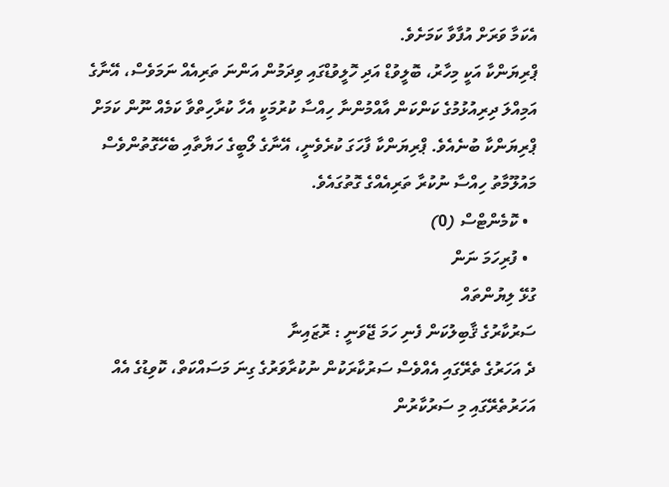އެކަމާ ވަރަށް އުފާވާ ކަމަށެވެ.
ޕްރިޔަންކާ އަކީ މިހާރު، ބޮލީވުޑް އަދި ހޮލީވުޑްގައި ވިދަމުން އަންނަ ތަރިއެއް ނަމަވެސް، އޭނާގެ އަމިއްލަ ދިރިއުޅުމުގެ ކަންކަން އާއްމުންނާ ހިއްސާ ކުރުމަކީ އެހާ ކުރާހިތްވާ ކަމެއް ނޫން ކަމަށް ޕްރިޔަންކާ ބުނެއެވެ. ޕްރިޔަންކާ ފާހަގަ ކުރެވެނީ، އޭނާގެ ލޯބީގެ ހަޔާތާއި ބެހޭގޮތުންވެސް މައުލޫމާތު ހިއްސާ ނުކުރާ ތަރިއެއްގެ ގޮތުގައެވެ.
  • ކޮމެންޓްސް (0)
  • ފުރިހަމަ ނަން
ގުޅޭ ލިޔުންތައް
ސަރުކާރުގެ ޤާބިލުކަން ފެނި ހަމަ ޖޭވަނީ : ރޮޒައިނާ
ދެ އަހަރުގެ ތެރޭގައި އެއްވެސް ސަރުކާރަކުން ނުކުރާވަރުގެ ގިނަ މަސައްކަތް، ކޮވިޑުގެ އެއް އަހަރުތެރޭގައި މި ސަރުކާރުން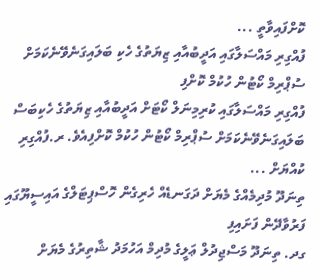ކޮށްފައިވާތީ ...
ފުއްގިރި މައްސަލާގައި އަދީބުއާއި ޒިޔަތުގެ ހެކި ބަލައިގަނެވޭނެކަމަށް ސުޕްރިމް ކޯޓުން ހުކުމް ކޮށްފި
ފުއްގިރި މައްސަލާގައި ކުރިމިނަލް ކޯޓަށް އަދީބުއާއި ޒިޔަތުގެ ހެކިބަސް ބަލައިގަނެވޭނެކަމަށް ސުޕްރިމް ކޯޓުން ހުކުމް ކޮށްފިއެވެ. ރ.ފުއްގިރި ކުއްޔަށް ...
ތިނަދޫ މުދިމެއްގެ މެޔަށް ދަގަނޑެއް ހެރިގެން ހޮސްޕިޓަލްގެ އައިސީޔޫގައި ފަރުވާދޭން ފަށައިފި
ގދ. ތިނަދޫ މަސްޖިދުލް ޢަލީގެ މުދިމް އަހުމަދު ޝާތިރުގެ މެޔަށް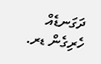ދަގަނޑެއް ހެރިގެން ޑރ.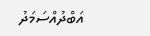އަބްދުއްސަމަދު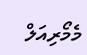މެމޯރިއަލް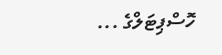ހޮސްޕިޓަލްގެ ...